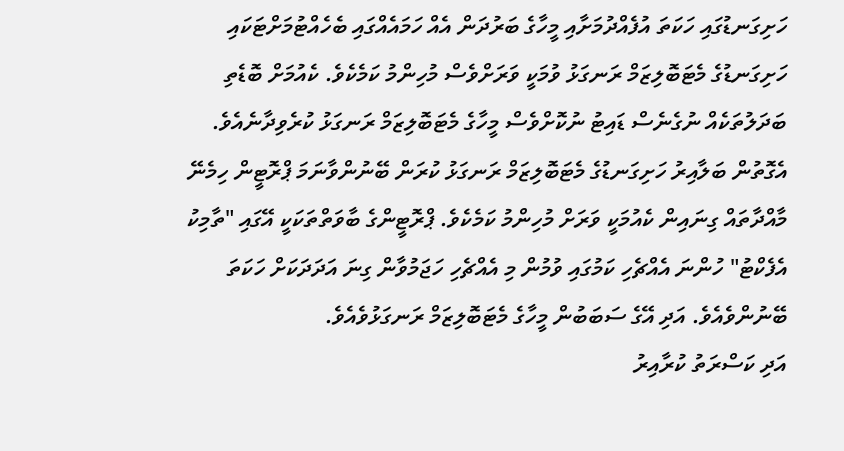ހަށިގަނޑުގައި ހަކަތަ އުފެއްދުމަށާއި މީހާގެ ބަރުދަން އެއް ހަމައެއްގައި ބެހެއްޓުމަށްޓަކައި ހަށިގަނޑުގެ މެޓަބޮލިޒަމް ރަނގަޅު ވުމަކީ ވަރަށްވެސް މުހިންމު ކަމެކެވެ. ކެއުމަށް ބޮޑެތި ބަދަލުތަކެއް ނުގެނެސް ޑައިޓު ނުކޮށްވެސް މީހާގެ މެޓަބޮލިޒަމް ރަނގަޅު ކުރެވިދާނެއެވެ.
އެގޮތުން ބަލާއިރު ހަށިގަނޑުގެ މެޓަބޮލިޒަމް ރަނގަޅު ކުރަން ބޭނުންވާނަމަ ޕްރޮޓީން ހިމެނޭ މާއްދާތައް ގިނައިން ކެއުމަކީ ވަރަށް މުހިންމު ކަމެކެވެ. ޕްރޮޓީންގެ ބާވަތްތަކަކީ އޭގައި "ތާމިކު އެފެކްޓު" ހުންނަ އެއްޗެހި ކަމުގައި ވުމުން މި އެއްޗެހި ހަޖަމުވާން ގިނަ އަދަދަކަށް ހަކަތަ ބޭނުންވެއެވެ. އަދި އޭގެ ސަބަބުން މީހާގެ މެޓަބޮލިޒަމް ރަނގަޅުވެއެވެ.
އަދި ކަސްރަތު ކުރާއިރު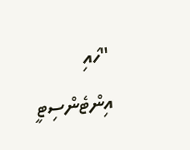"ހައި އިންޓެންސިޓީ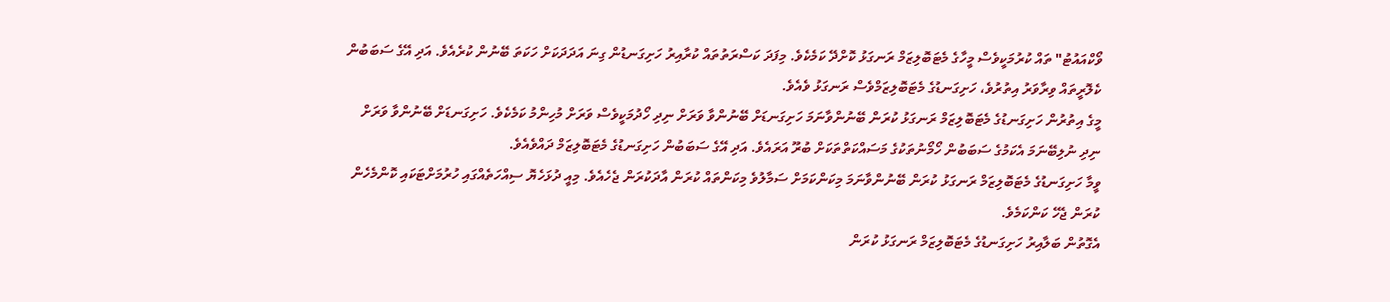ވޯކްއައުޓު" ތައް ކުރުމަކީވެސް މީހާގެ މެޓަބޮލިޒަމް ރަނގަޅު ކޮށްދޭ ކަމެކެވެ. މިފަދަ ކަސްރަތުތައް ކުރާއިރު ހަށިގަނޑުން ގިނަ އަދަދަކަށް ހަކަތަ ބޭނުން ކުރެއެވެ. އަދި އޭގެ ސަބަބުން ކެލޮރީތައް ވިރާވަރު އިތުރުވެ، ހަށިގަނޑުގެ މެޓަބޮލިޒަމްވެސް ރަނގަޅު ވެއެވެ.
މީގެ އިތުރުން ހަށިގަނޑުގެ މެޓަބޮލިޒަމް ރަނގަޅު ކުރަން ބޭނުންވާނަމަ ހަށިގަނޑަށް ބޭނުންވާ ވަރަށް ނިދި ހޯދުމަކީވެސް ވަރަށް މުހިންމު ކަމެކެވެ. ހަށިގަނޑަށް ބޭނުންވާ ވަރަށް ނިދި ނުލިބޭނަމަ އެކަމުގެ ސަބަބުން ހޯމޯނުތަކުގެ މަސައްކަތްތަކަށް ބުރޫ އަރައެވެ. އަދި އޭގެ ސަބަބުން ހަށިގަނޑުގެ މެޓަބޮލިޒަމް ދައްވެއެވެ.
ވީމާ ހަށިގަނޑުގެ މެޓަބޮލިޒަމް ރަނގަޅު ކުރަން ބޭނުންވާނަމަ މިކަންކަމަށް ސަމާލުވެ މިކަންތައް ކުރަން އާދަކުރަން ޖެހެއެވެ. މިއީ ދުޅަހެޔޮ ސިއްހަތެއްގައި ހުރުމަށްޓަކައި ކޮންމެހެން ކުރަން ޖެހޭ ކަންކަމެވެ.
އެގޮތުން ބަލާއިރު ހަށިގަނޑުގެ މެޓަބޮލިޒަމް ރަނގަޅު ކުރަން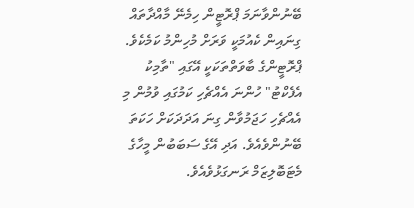ބޭނުންވާނަމަ ޕްރޮޓީން ހިމެނޭ މާއްދާތައް ގިނައިން ކެއުމަކީ ވަރަށް މުހިންމު ކަމެކެވެ. ޕްރޮޓީންގެ ބާވަތްތަކަކީ އޭގައި "ތާމިކު އެފެކްޓު" ހުންނަ އެއްޗެހި ކަމުގައި ވުމުން މި އެއްޗެހި ހަޖަމުވާން ގިނަ އަދަދަކަށް ހަކަތަ ބޭނުންވެއެވެ. އަދި އޭގެ ސަބަބުން މީހާގެ މެޓަބޮލިޒަމް ރަނގަޅުވެއެވެ.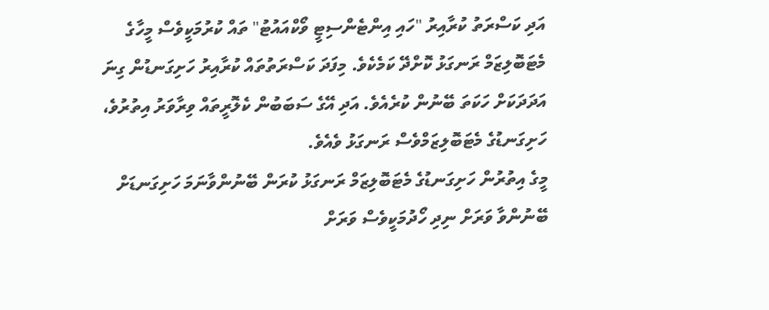އަދި ކަސްރަތު ކުރާއިރު "ހައި އިންޓެންސިޓީ ވޯކްއައުޓު" ތައް ކުރުމަކީވެސް މީހާގެ މެޓަބޮލިޒަމް ރަނގަޅު ކޮށްދޭ ކަމެކެވެ. މިފަދަ ކަސްރަތުތައް ކުރާއިރު ހަށިގަނޑުން ގިނަ އަދަދަކަށް ހަކަތަ ބޭނުން ކުރެއެވެ. އަދި އޭގެ ސަބަބުން ކެލޮރީތައް ވިރާވަރު އިތުރުވެ، ހަށިގަނޑުގެ މެޓަބޮލިޒަމްވެސް ރަނގަޅު ވެއެވެ.
މީގެ އިތުރުން ހަށިގަނޑުގެ މެޓަބޮލިޒަމް ރަނގަޅު ކުރަން ބޭނުންވާނަމަ ހަށިގަނޑަށް ބޭނުންވާ ވަރަށް ނިދި ހޯދުމަކީވެސް ވަރަށް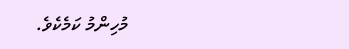މުހިންމު ކަމެކެވެ.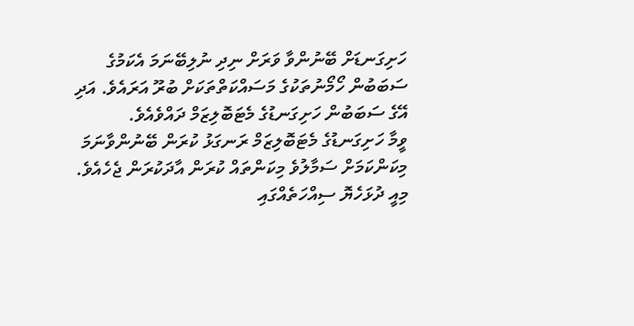ހަށިގަނޑަށް ބޭނުންވާ ވަރަށް ނިދި ނުލިބޭނަމަ އެކަމުގެ ސަބަބުން ހޯމޯނުތަކުގެ މަސައްކަތްތަކަށް ބުރޫ އަރައެވެ. އަދި އޭގެ ސަބަބުން ހަށިގަނޑުގެ މެޓަބޮލިޒަމް ދައްވެއެވެ.
ވީމާ ހަށިގަނޑުގެ މެޓަބޮލިޒަމް ރަނގަޅު ކުރަން ބޭނުންވާނަމަ މިކަންކަމަށް ސަމާލުވެ މިކަންތައް ކުރަން އާދަކުރަން ޖެހެއެވެ. މިއީ ދުޅަހެޔޮ ސިއްހަތެއްގައި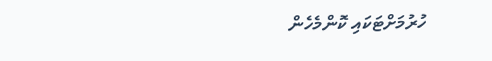ހުރުމަށްޓަކައި ކޮންމެހެން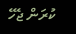ކުރަން ޖެހޭ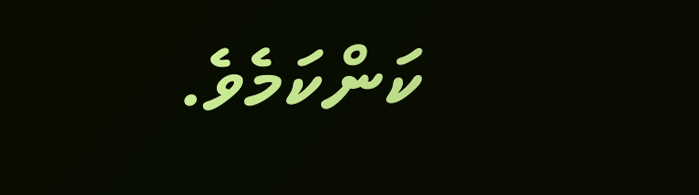ކަންކަމެވެ.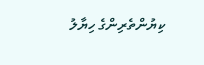ކިޔުންތެރިންގެ ހިޔާލު